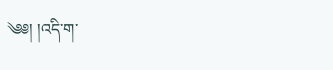༄༅། །འདི་ག་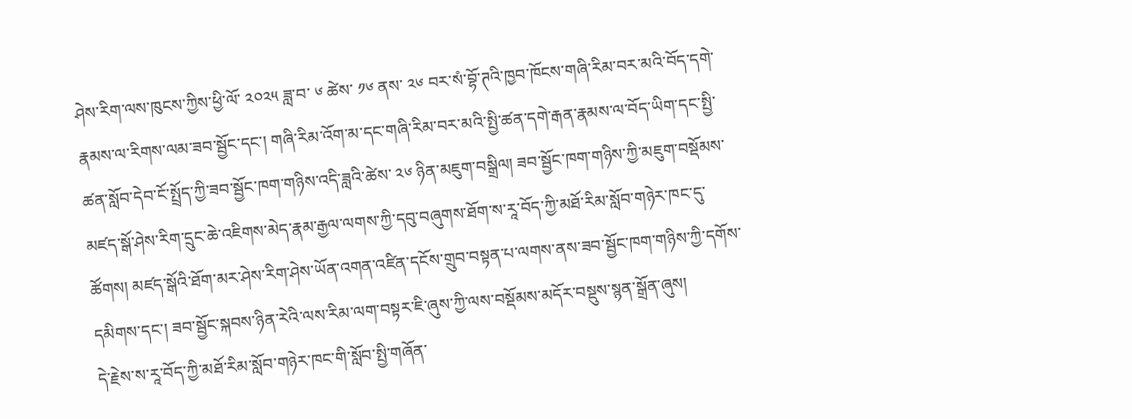ཤེས་རིག་ལས་ཁུངས་ཀྱིས་ཕྱི་ལོ་ ༢༠༢༥ ཟླ་བ་ ༦ ཚེས་ ༡༦ ནས་ ༢༦ བར་སཾ་བྷོ་ཊའི་ཁྱབ་ཁོངས་གཞི་རིམ་བར་མའི་བོད་དགེ་རྣམས་ལ་རིགས་ལམ་ཟབ་སྦྱོང་དང་། གཞི་རིམ་འོག་མ་དང་གཞི་རིམ་བར་མའི་སྤྱི་ཚན་དགེ་རྒན་རྣམས་ལ་བོད་ཡིག་དང་སྤྱི་ཚན་སློབ་དེབ་ངོ་སྤྲོད་ཀྱི་ཟབ་སྦྱོང་ཁག་གཉིས་འདི་ཟླའི་ཚེས་ ༢༦ ཉིན་མཇུག་བསྒྲིལ། ཟབ་སྦྱོང་ཁག་གཉིས་ཀྱི་མཇུག་བསྡོམས་མཛད་སྒོ་ཤེས་རིག་དྲུང་ཆེ་འཇིགས་མེད་རྣམ་རྒྱལ་ལགས་ཀྱི་དབུ་བཞུགས་ཐོག་ས་རཱ་བོད་ཀྱི་མཐོ་རིམ་སློབ་གཉེར་ཁང་དུ་ཚོགས། མཛད་སྒོའི་ཐོག་མར་ཤེས་རིག་ཤེས་ཡོན་འགན་འཛིན་དངོས་གྲུབ་བསྟན་པ་ལགས་ནས་ཟབ་སྦྱོང་ཁག་གཉིས་ཀྱི་དགོས་དམིགས་དང་། ཟབ་སྦྱོང་སྐབས་ཉིན་རེའི་ལས་རིམ་ལག་བསྟར་ཇི་ཞུས་ཀྱི་ལས་བསྡོམས་མདོར་བསྡུས་སྙན་སྒྲོན་ཞུས།
དེ་རྗེས་ས་རཱ་བོད་ཀྱི་མཐོ་རིམ་སློབ་གཉེར་ཁང་གི་སློབ་སྤྱི་གཞོན་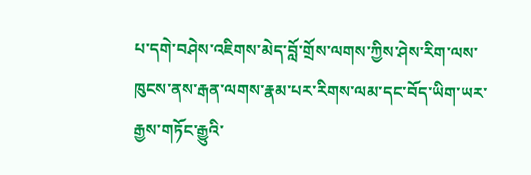པ་དགེ་བཤེས་འཇིགས་མེད་བློ་གྲོས་ལགས་ཀྱིས་ཤེས་རིག་ལས་ཁུངས་ནས་རྒན་ལགས་རྣམ་པར་རིགས་ལམ་དང་བོད་ཡིག་ཡར་རྒྱས་གཏོང་རྒྱུའི་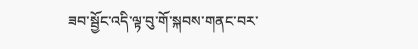ཟབ་སྦྱོང་འདི་ལྟ་བུ་གོ་སྐབས་གནང་བར་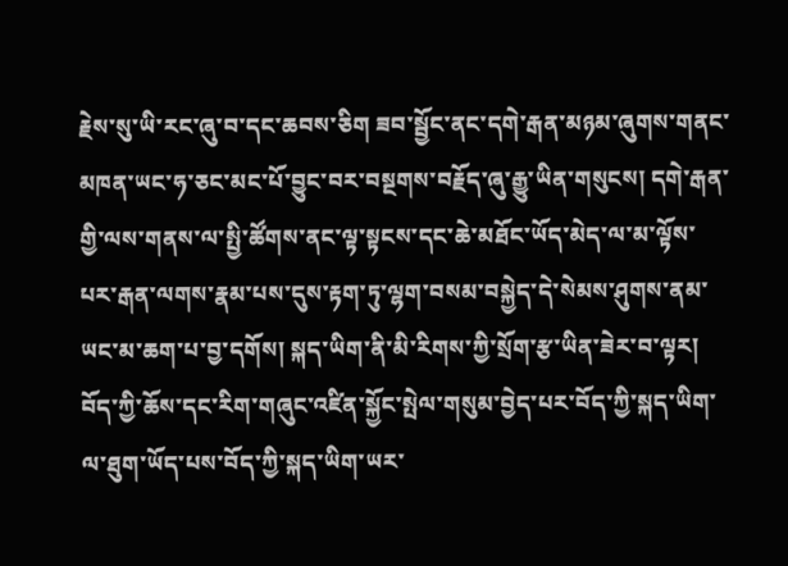རྗེས་སུ་ཡི་རང་ཞུ་བ་དང་ཆབས་ཅིག ཟབ་སྦྱོང་ནང་དགེ་རྒན་མཉམ་ཞུགས་གནང་མཁན་ཡང་ཧ་ཅང་མང་པོ་བྱུང་བར་བསྔགས་བརྗོད་ཞུ་རྒྱུ་ཡིན་གསུངས། དགེ་རྒན་གྱི་ལས་གནས་ལ་སྤྱི་ཚོགས་ནང་ལྟ་སྟངས་དང་ཆེ་མཐོང་ཡོད་མེད་ལ་མ་ལྟོས་པར་རྒན་ལགས་རྣམ་པས་དུས་རྟག་ཏུ་ལྷག་བསམ་བསྐྱེད་དེ་སེམས་ཤུགས་ནམ་ཡང་མ་ཆག་པ་བྱ་དགོས། སྐད་ཡིག་ནི་མི་རིགས་ཀྱི་སྲོག་རྩ་ཡིན་ཟེར་བ་ལྟར། བོད་ཀྱི་ཆོས་དང་རིག་གཞུང་འཛིན་སྐྱོང་སྤེལ་གསུམ་བྱེད་པར་བོད་ཀྱི་སྐད་ཡིག་ལ་ཐུག་ཡོད་པས་བོད་ཀྱི་སྐད་ཡིག་ཡར་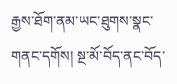རྒྱས་ཐོག་ནམ་ཡང་ཐུགས་སྣང་གནང་དགོས། སྔ་མོ་བོད་ནང་བོད་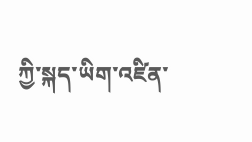ཀྱི་སྐད་ཡིག་འཛིན་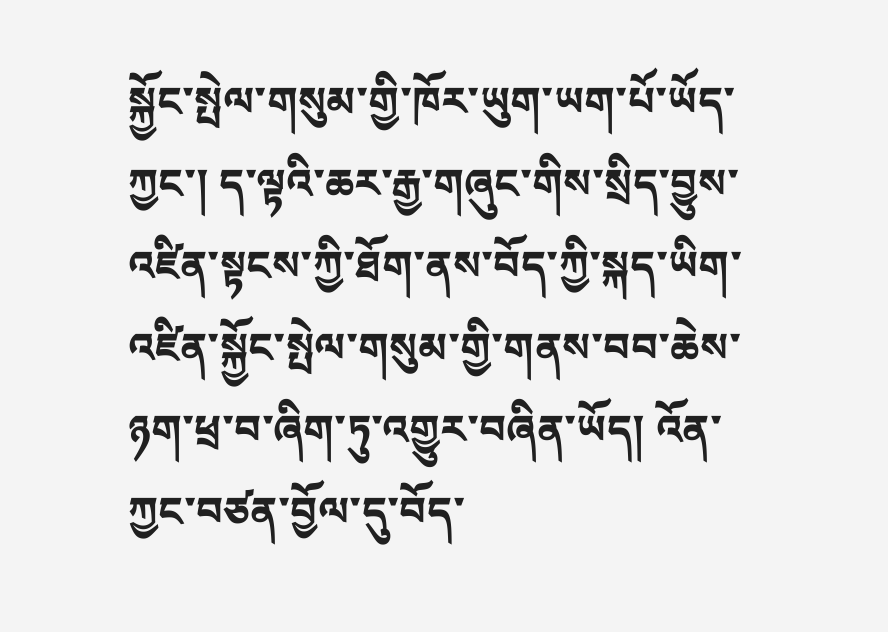སྐྱོང་སྤེལ་གསུམ་གྱི་ཁོར་ཡུག་ཡག་པོ་ཡོད་ཀྱང་། ད་ལྟའི་ཆར་རྒྱ་གཞུང་གིས་སྲིད་བྱུས་འཛིན་སྟངས་ཀྱི་ཐོག་ནས་བོད་ཀྱི་སྐད་ཡིག་འཛིན་སྐྱོང་སྤེལ་གསུམ་གྱི་གནས་བབ་ཆེས་ཉག་ཕྲ་བ་ཞིག་ཏུ་འགྱུར་བཞིན་ཡོད། འོན་ཀྱང་བཙན་བྱོལ་དུ་བོད་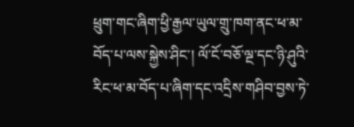ཕྲུག་གང་ཞིག་ཕྱི་རྒྱལ་ཡུལ་གྲུ་ཁག་ནང་ཕ་མ་བོད་པ་ལས་སྐྱེས་ཤིང་། ལོ་ངོ་བཅོ་ལྔ་དང་ཉི་ཤུའི་རིང་ཕ་མ་བོད་པ་ཞིག་དང་འདྲིས་གཤིབ་བྱས་ཏེ་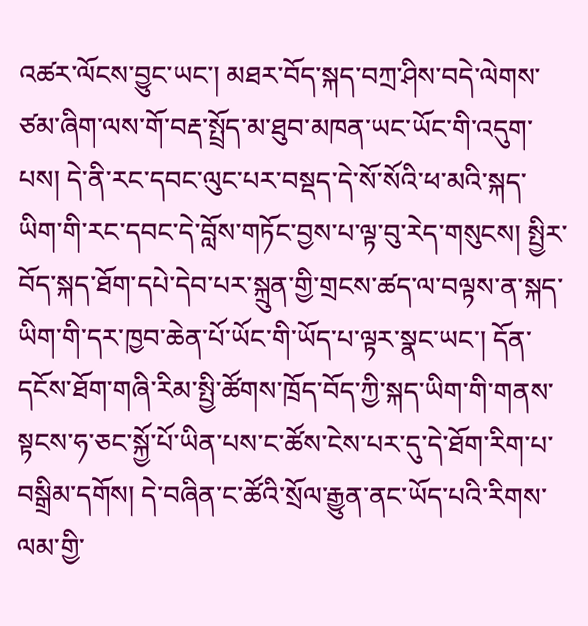འཚར་ལོངས་བྱུང་ཡང་། མཐར་བོད་སྐད་བཀྲ་ཤིས་བདེ་ལེགས་ཙམ་ཞིག་ལས་གོ་བརྡ་སྤྲོད་མ་ཐུབ་མཁན་ཡང་ཡོང་གི་འདུག་པས། དེ་ནི་རང་དབང་ལུང་པར་བསྡད་དེ་སོ་སོའི་ཕ་མའི་སྐད་ཡིག་གི་རང་དབང་དེ་བློས་གཏོང་བྱས་པ་ལྟ་བུ་རེད་གསུངས། སྤྱིར་བོད་སྐད་ཐོག་དཔེ་དེབ་པར་སྐྲུན་གྱི་གྲངས་ཚད་ལ་བལྟས་ན་སྐད་ཡིག་གི་དར་ཁྱབ་ཆེན་པོ་ཡོང་གི་ཡོད་པ་ལྟར་སྣང་ཡང་། དོན་དངོས་ཐོག་གཞི་རིམ་སྤྱི་ཚོགས་ཁྲོད་བོད་ཀྱི་སྐད་ཡིག་གི་གནས་སྟངས་ཧ་ཅང་སྐྱོ་པོ་ཡིན་པས་ང་ཚོས་ངེས་པར་དུ་དེ་ཐོག་རིག་པ་བསྒྲིམ་དགོས། དེ་བཞིན་ང་ཚོའི་སྲོལ་རྒྱུན་ནང་ཡོད་པའི་རིགས་ལམ་གྱི་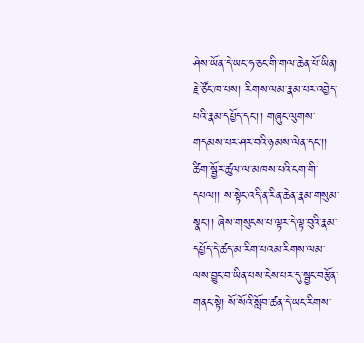ཤེས་ཡོན་དེ་ཡང་ཧ་ཅང་གི་གལ་ཆེན་པོ་ཡིན། རྗེ་ཙོང་ཁ་པས། རིགས་ལམ་རྣམ་པར་འབྱེད་པའི་རྣམ་དཔྱོད་དང་།། གཞུང་ལུགས་གདམས་པར་ཤར་བའི་ཉམས་ལེན་དང་།། ཚིག་སྦྱོར་ཚུལ་ལ་མཁས་པའི་ངག་གི་དཔལ།། ས་སྟེང་འདི་ན་རིན་ཆེན་རྣམ་གསུམ་སྣང་།། ཞེས་གསུངས་པ་ལྟར་དེ་ལྟ་བུའི་རྣམ་དཔྱོད་དེ་ཚད་མ་རིག་པའམ་རིགས་ལམ་ལས་བྱུང་བ་ཡིན་པས་ངེས་པར་དུ་སྦྱང་བརྩོན་གནང་སྟེ། སོ་སོའི་སློབ་ཚན་དེ་ཡང་རིགས་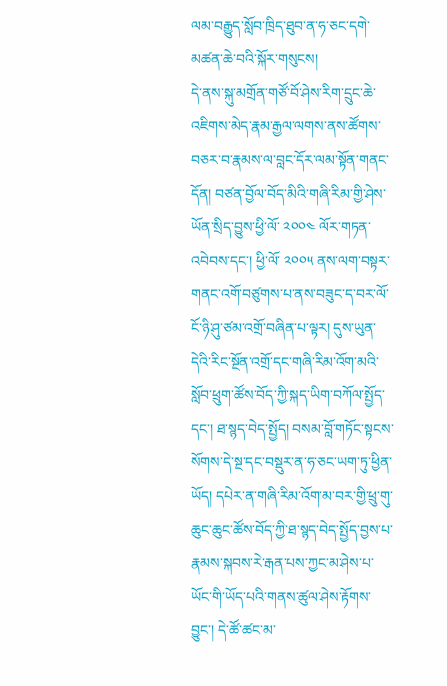ལམ་བརྒྱུད་སློབ་ཁྲིད་ཐུབ་ན་ཧ་ཅང་དགེ་མཚན་ཆེ་བའི་སྐོར་གསུངས།
དེ་ནས་སྐུ་མགྲོན་གཙོ་བོ་ཤེས་རིག་དྲུང་ཆེ་འཇིགས་མེད་རྣམ་རྒྱལ་ལགས་ནས་ཚོགས་བཅར་བ་རྣམས་ལ་བླང་དོར་ལམ་སྟོན་གནང་དོན། བཙན་བྱོལ་བོད་མིའི་གཞི་རིམ་གྱི་ཤེས་ཡོན་སྲིད་བྱུས་ཕྱི་ལོ་ ༢༠༠༤ ལོར་གཏན་འབེབས་དང་། ཕྱི་ལོ་ ༢༠༠༥ ནས་ལག་བསྟར་གནང་འགོ་བཙུགས་པ་ནས་བཟུང་ད་བར་ལོ་ངོ་ཉི་ཤུ་ཙམ་འགྲོ་བཞིན་པ་ལྟར། དུས་ཡུན་དེའི་རིང་སྔོན་འགྲོ་དང་གཞི་རིམ་འོག་མའི་སློབ་ཕྲུག་ཚོས་བོད་ཀྱི་སྐད་ཡིག་བཀོལ་སྤྱོད་དང་། ཐ་སྙད་བེད་སྤྱོད། བསམ་བློ་གཏོང་སྟངས་སོགས་དེ་སྔ་དང་བསྡུར་ན་ཧ་ཅང་ཡག་ཏུ་ཕྱིན་ཡོད། དཔེར་ན་གཞི་རིམ་འོག་མ་བར་གྱི་ཕྲུ་གུ་ཆུང་ཆུང་ཚོས་བོད་ཀྱི་ཐ་སྙད་བེད་སྤྱོད་བྱས་པ་རྣམས་སྐབས་རེ་རྒན་པས་ཀྱང་མ་ཤེས་པ་ཡོང་གི་ཡོད་པའི་གནས་ཚུལ་ཤེས་རྟོགས་བྱུང་། དེ་ཚོ་ཚང་མ་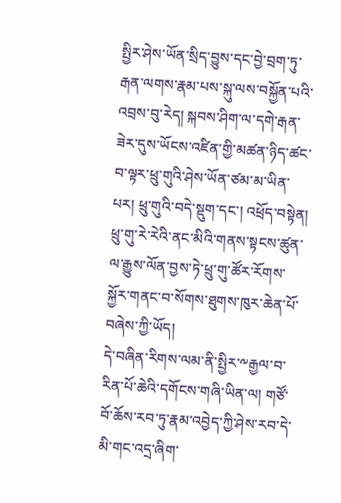སྤྱིར་ཤེས་ཡོན་སྲིད་བྱུས་དང་བྱེ་བྲག་ཏུ་རྒན་ལགས་རྣམ་པས་སྐུ་ལས་བསྐྱོན་པའི་འབྲས་བུ་རེད། སྐབས་ཤིག་ལ་དགེ་རྒན་ཟེར་དུས་ཡོངས་འཛིན་གྱི་མཚན་ཉིད་ཚང་བ་ལྟར་ཕྲུ་གུའི་ཤེས་ཡོན་ཙམ་མ་ཡིན་པར། ཕྲུ་གུའི་བདེ་སྡུག་དང་། འཕྲོད་བསྟེན། ཕྲུ་གུ་རེ་རེའི་ནང་མིའི་གནས་སྟངས་ཚུན་ལ་རྒྱུས་ལོན་བྱས་ཏེ་ཕྲུ་གུ་ཚོར་རོགས་སྐྱོར་གནང་བ་སོགས་ཐུགས་ཁུར་ཆེན་པོ་བཞེས་ཀྱི་ཡོད།
དེ་བཞིན་རིགས་ལམ་ནི་སྤྱིར་༸རྒྱལ་བ་རིན་པོ་ཆེའི་དགོངས་གཞི་ཡིན་ལ། གཙོ་བོ་ཆོས་རབ་ཏུ་རྣམ་འབྱེད་ཀྱི་ཤེས་རབ་དེ་མི་གང་འདྲ་ཞིག་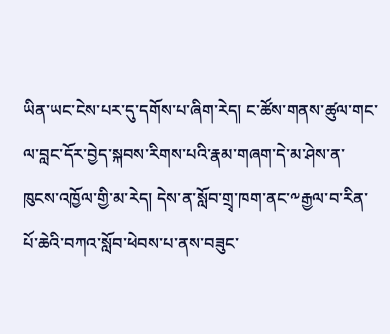ཡིན་ཡང་ངེས་པར་དུ་དགོས་པ་ཞིག་རེད། ང་ཚོས་གནས་ཚུལ་གང་ལ་བླང་དོར་བྱེད་སྐབས་རིགས་པའི་རྣམ་གཞག་དེ་མ་ཤེས་ན་ཁུངས་འཁྱོལ་གྱི་མ་རེད། དེས་ན་སློབ་གྲྭ་ཁག་ནང་༸རྒྱལ་བ་རིན་པོ་ཆེའི་བཀའ་སློབ་ཕེབས་པ་ནས་བཟུང་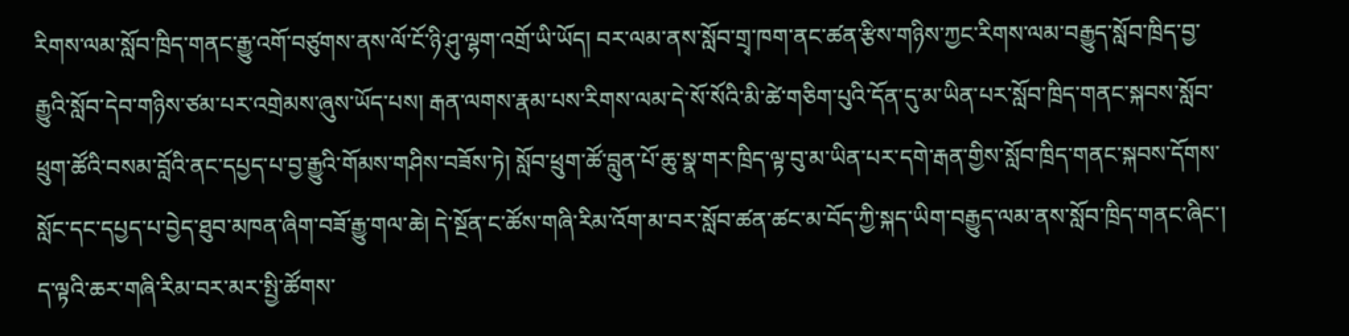རིགས་ལམ་སློབ་ཁྲིད་གནང་རྒྱུ་འགོ་བཙུགས་ནས་ལོ་ངོ་ཉི་ཤུ་ལྷག་འགྲོ་ཡི་ཡོད། བར་ལམ་ནས་སློབ་གྲྭ་ཁག་ནང་ཚན་རྩིས་གཉིས་ཀྱང་རིགས་ལམ་བརྒྱུད་སློབ་ཁྲིད་བྱ་རྒྱུའི་སློབ་དེབ་གཉིས་ཙམ་པར་འགྲེམས་ཞུས་ཡོད་པས། རྒན་ལགས་རྣམ་པས་རིགས་ལམ་དེ་སོ་སོའི་མི་ཚེ་གཅིག་པུའི་དོན་དུ་མ་ཡིན་པར་སློབ་ཁྲིད་གནང་སྐབས་སློབ་ཕྲུག་ཚོའི་བསམ་བློའི་ནང་དཔྱད་པ་བྱ་རྒྱུའི་གོམས་གཤིས་བཟོས་ཏེ། སློབ་ཕྲུག་ཚོ་བླུན་པོ་ཆུ་སྣ་གར་ཁྲིད་ལྟ་བུ་མ་ཡིན་པར་དགེ་རྒན་གྱིས་སློབ་ཁྲིད་གནང་སྐབས་དོགས་སློང་དང་དཔྱད་པ་བྱེད་ཐུབ་མཁན་ཞིག་བཟོ་རྒྱུ་གལ་ཆེ། དེ་སྔོན་ང་ཚོས་གཞི་རིམ་འོག་མ་བར་སློབ་ཚན་ཚང་མ་བོད་ཀྱི་སྐད་ཡིག་བརྒྱུད་ལམ་ནས་སློབ་ཁྲིད་གནང་ཞིང་། ད་ལྟའི་ཆར་གཞི་རིམ་བར་མར་སྤྱི་ཚོགས་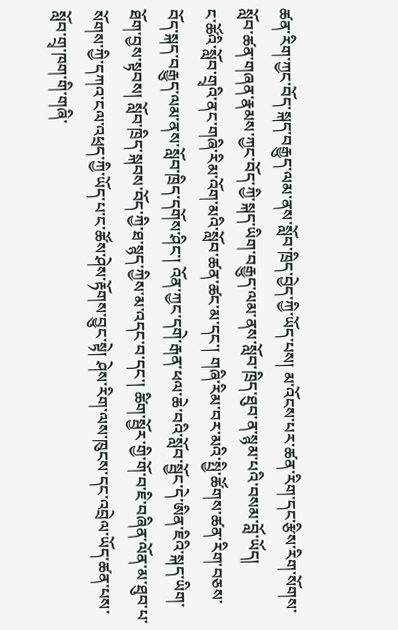ཚན་རིག་ཀྱང་བོད་སྐད་བརྒྱུད་ལམ་ནས་སློབ་ཁྲིད་བྱེད་ཀྱི་ཡོད་པས། མ་འོངས་པར་ཚན་རིག་དང་རྩིས་རིག་སོགས་སློབ་ཚན་གཞན་རྣམས་ཀྱང་བོད་ཀྱི་སྐད་ཡིག་བརྒྱུད་ལམ་ནས་སློབ་ཁྲིད་ཐུབ་ན་སྙམ་པའི་བསམ་བློ་ཡོད།
ང་ཚོའི་སློབ་གྲྭའི་ནང་གཞི་རིམ་འོག་མའི་སློབ་ཚན་ཚང་མ་དང་། གཞི་རིམ་བར་མའི་སྤྱི་ཚོགས་ཚན་རིག་བཅས་བོད་སྐད་བརྒྱུད་ལམ་ནས་སློབ་ཁྲིད་དགོས་ཤིང་། འོན་ཀྱང་དགེ་རྒན་ཕལ་ཆེ་བའི་སློབ་སྦྱོང་དེ་ཨིན་ཇིའི་སྐད་ཡིག་ཐོག་བྱས་སྟབས། སློབ་ཁྲིད་སྐབས་བོད་ཀྱི་ཐ་སྙད་ཀྱིས་མ་འདང་བ་དང་། ཚིག་སྦྱོར་གྱི་གོ་བ་ཇི་བཞིན་ལོན་མ་ཐུབ་པ་སོགས་ཀྱི་དཀའ་ངལ་འཕྲད་ཀྱི་ཡོད་པ་ང་ཚོས་ཤེས་རྟོགས་བྱུང་སྟེ། ཤེས་རིག་ལས་ཁུངས་དང་འབྲེལ་ཡོད་ཚན་པས་སློབ་གྲྭ་ཁག་གི་གཞི་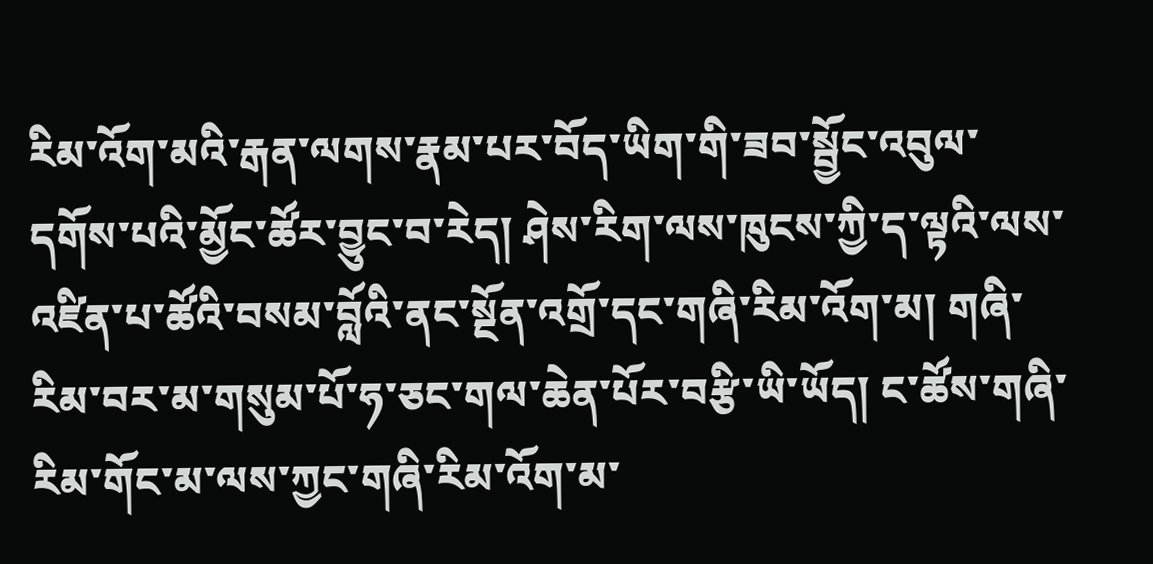རིམ་འོག་མའི་རྒན་ལགས་རྣམ་པར་བོད་ཡིག་གི་ཟབ་སྦྱོང་འབུལ་དགོས་པའི་མྱོང་ཚོར་བྱུང་བ་རེད། ཤེས་རིག་ལས་ཁུངས་ཀྱི་ད་ལྟའི་ལས་འཛིན་པ་ཚོའི་བསམ་བློའི་ནང་སྔོན་འགྲོ་དང་གཞི་རིམ་འོག་མ། གཞི་རིམ་བར་མ་གསུམ་པོ་ཧ་ཅང་གལ་ཆེན་པོར་བརྩི་ཡི་ཡོད། ང་ཚོས་གཞི་རིམ་གོང་མ་ལས་ཀྱང་གཞི་རིམ་འོག་མ་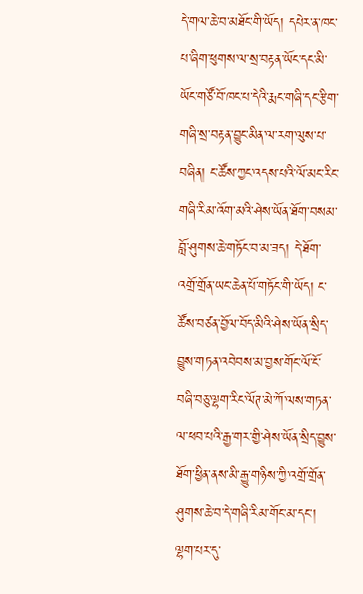དེ་གལ་ཆེ་བ་མཐོང་གི་ཡོད། དཔེར་ན་ཁང་པ་ཞིག་ཕུགས་ལ་སྲ་བརྟན་ཡོང་དང་མི་ཡོང་གཙོ་བོ་ཁང་པ་དེའི་རྨང་གཞི་དང་རྩིག་གཞི་སྲ་བརྟན་བྱུང་མིན་ལ་རག་ལུས་པ་བཞིན། ང་ཚོས་ཀྱང་འདས་པའི་ལོ་མང་རིང་གཞི་རིམ་འོག་མའི་ཤེས་ཡོན་ཐོག་བསམ་བློ་ཤུགས་ཆེ་གཏོང་བ་མ་ཟད། དེ་ཐོག་འགྲོ་གྲོན་ཡང་ཆེན་པོ་གཏོང་གི་ཡོད། ང་ཚོས་བཙན་བྱོལ་བོད་མིའི་ཤེས་ཡོན་སྲིད་བྱུས་གཏན་འབེབས་མ་བྱས་གོང་ལོ་ངོ་བཞི་བཅུ་ལྷག་རིང་ལོཊ་མེ་ཀོ་ལས་གཏན་ལ་ཕབ་པའི་རྒྱ་གར་གྱི་ཤེས་ཡོན་སྲིད་བྱུས་ཐོག་ཕྱིན་ནས་མི་རྒྱུ་གཉིས་ཀྱི་འགྲོ་གྲོན་ཤུགས་ཆེ་བ་དེ་གཞི་རིམ་གོང་མ་དང་། ལྷག་པར་དུ་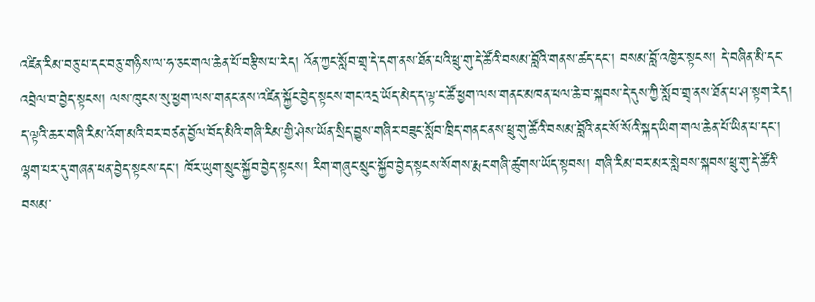འཛིན་རིམ་བཅུ་པ་དང་བཅུ་གཉིས་ལ་ཧ་ཅང་གལ་ཆེན་པོ་བརྩིས་པ་རེད། འོན་ཀྱང་སློབ་གྲྭ་དེ་དག་ནས་ཐོན་པའི་ཕྲུ་གུ་དེ་ཚོའི་བསམ་བློའི་གནས་ཚད་དང་། བསམ་བློ་འཁྱེར་སྟངས། དེ་བཞིན་མི་དང་འབྲེལ་བ་བྱེད་སྟངས། ལས་ཁུངས་སུ་ཕྱག་ལས་གནང་ནས་འཛིན་སྐྱོང་བྱེད་སྟངས་གང་འདྲ་ཡོད་མེད་ད་ལྟ་ང་ཚོ་ཕྱག་ལས་གནང་མཁན་ཕལ་ཆེ་བ་སྐབས་དེ་དུས་ཀྱི་སློབ་གྲྭ་ནས་ཐོན་པ་ཤ་སྟག་རེད།
ད་ལྟའི་ཆར་གཞི་རིམ་འོག་མའི་བར་བཙན་བྱོལ་བོད་མིའི་གཞི་རིམ་གྱི་ཤེས་ཡོན་སྲིད་བྱུས་གཞིར་བཟུང་སློབ་ཁྲིད་གནང་ནས་ཕྲུ་གུ་ཚོའི་བསམ་བློའི་ནང་སོ་སོའི་སྐད་ཡིག་གལ་ཆེན་པོ་ཡིན་པ་དང་། ལྷག་པར་དུ་གཞན་ཕན་བྱེད་སྟངས་དང་། ཁོར་ཡུག་སྲུང་སྐྱོབ་བྱེད་སྟངས། རིག་གཞུང་སྲུང་སྐྱོབ་བྱེད་སྟངས་སོགས་རྨང་གཞི་ཚུགས་ཡོད་སྟབས། གཞི་རིམ་བར་མར་སླེབས་སྐབས་ཕྲུ་གུ་དེ་ཚོའི་བསམ་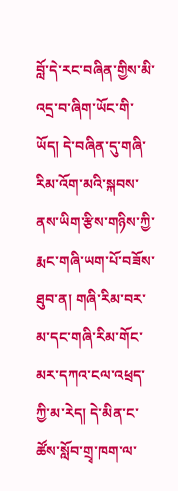བློ་དེ་རང་བཞིན་གྱིས་མི་འདྲ་བ་ཞིག་ཡོང་གི་ཡོད། དེ་བཞིན་དུ་གཞི་རིམ་འོག་མའི་སྐབས་ནས་ཡིག་རྩིས་གཉིས་ཀྱི་རྨང་གཞི་ཡག་པོ་བཟོས་ཐུབ་ན། གཞི་རིམ་བར་མ་དང་གཞི་རིམ་གོང་མར་དཀའ་ངལ་འཕྲད་ཀྱི་མ་རེད། དེ་མིན་ང་ཚོས་སློབ་གྲྭ་ཁག་ལ་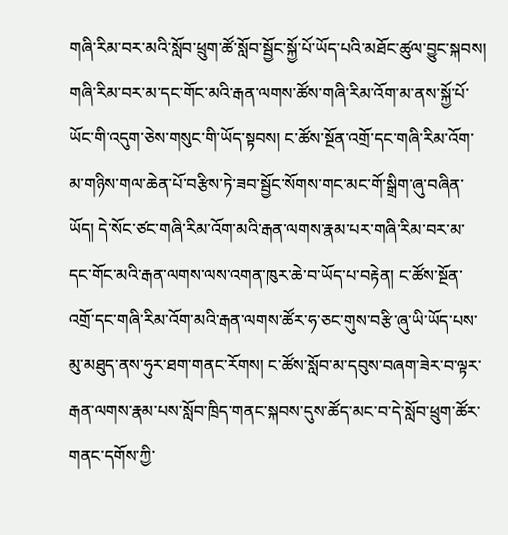གཞི་རིམ་བར་མའི་སློབ་ཕྲུག་ཚོ་སློབ་སྦྱོང་སྐྱོ་པོ་ཡོད་པའི་མཐོང་ཚུལ་བྱུང་སྐབས། གཞི་རིམ་བར་མ་དང་གོང་མའི་རྒན་ལགས་ཚོས་གཞི་རིམ་འོག་མ་ནས་སྐྱོ་པོ་ཡོང་གི་འདུག་ཅེས་གསུང་གི་ཡོད་སྟབས། ང་ཚོས་སྔོན་འགྲོ་དང་གཞི་རིམ་འོག་མ་གཉིས་གལ་ཆེན་པོ་བརྩིས་ཏེ་ཟབ་སྦྱོང་སོགས་གང་མང་གོ་སྒྲིག་ཞུ་བཞིན་ཡོད། དེ་སོང་ཙང་གཞི་རིམ་འོག་མའི་རྒན་ལགས་རྣམ་པར་གཞི་རིམ་བར་མ་དང་གོང་མའི་རྒན་ལགས་ལས་འགན་ཁུར་ཆེ་བ་ཡོད་པ་བརྟེན། ང་ཚོས་སྔོན་འགྲོ་དང་གཞི་རིམ་འོག་མའི་རྒན་ལགས་ཚོར་ཧ་ཅང་གུས་བརྩི་ཞུ་ཡི་ཡོད་པས་མུ་མཐུད་ནས་ཧུར་ཐག་གནང་རོགས། ང་ཚོས་སློབ་མ་དབུས་བཞག་ཟེར་བ་ལྟར་རྒན་ལགས་རྣམ་པས་སློབ་ཁྲིད་གནང་སྐབས་དུས་ཚོད་མང་བ་དེ་སློབ་ཕྲུག་ཚོར་གནང་དགོས་ཀྱི་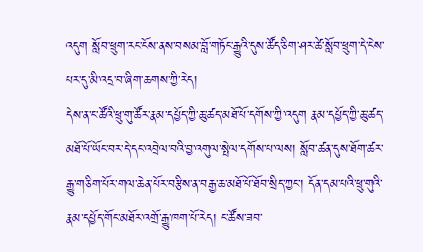འདུག སློབ་ཕྲུག་རང་ངོས་ནས་བསམ་བློ་གཏོང་རྒྱུའི་དུས་ཚོད་ཅིག་ཤར་ཚེ་སློབ་ཕྲུག་དེ་ངེས་པར་དུ་མི་འདྲ་བ་ཞིག་ཆགས་ཀྱི་རེད།
དེས་ན་ང་ཚོའི་ཕྲུ་གུ་ཚོར་རྣམ་དཔྱོད་ཀྱི་ཆུ་ཚད་མཐོ་པོ་དགོས་ཀྱི་འདུག རྣམ་དཔྱོད་ཀྱི་ཆུ་ཚད་མཐོ་པོ་ཡོང་བར་དེ་དང་འབྲེལ་བའི་བྱ་འགུལ་སྤེལ་དགོས་པ་ལས། སློབ་ཚན་དུས་ཐོག་ཚར་རྒྱུ་གཅིག་པོར་གལ་ཆེན་པོར་བརྩིས་ན་བརྒྱ་ཆ་མཐོ་པོ་ཐོབ་སྲིད་ཀྱང་། དོན་དམ་པའི་ཕྲུ་གུའི་རྣམ་དཔྱོད་གོང་མཐོར་འགྲོ་རྒྱུ་ཁག་པོ་རེད། ང་ཚོས་ཟབ་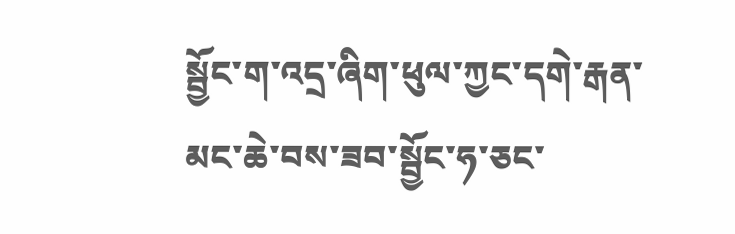སྦྱོང་ག་འདྲ་ཞིག་ཕུལ་ཀྱང་དགེ་རྒན་མང་ཆེ་བས་ཟབ་སྦྱོང་ཧ་ཅང་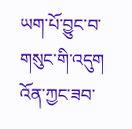ཡག་པོ་བྱུང་བ་གསུང་གི་འདུག འོན་ཀྱང་ཟབ་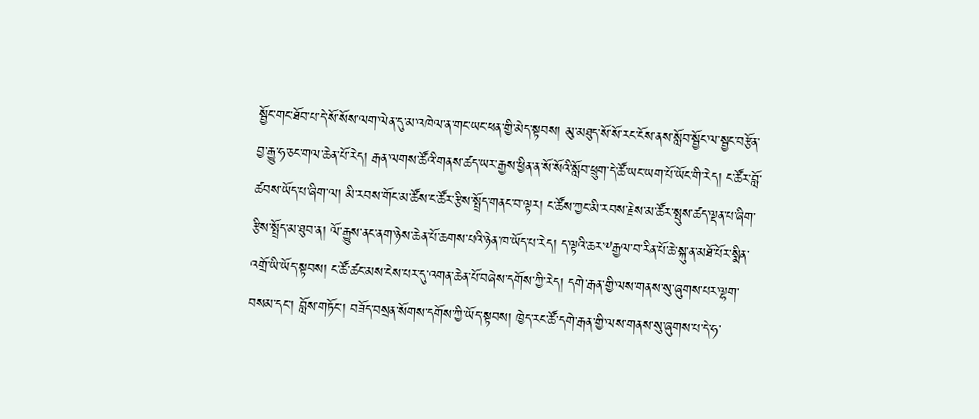སྦྱོང་གང་ཐོབ་པ་དེ་སོ་སོས་ལག་ལེན་དུ་མ་འཁེལ་ན་གང་ཡང་ཕན་གྱི་མེད་སྟབས། མུ་མཐུད་སོ་སོ་རང་ངོས་ནས་སློབ་སྦྱོང་ལ་སྦྱང་བརྩོན་བྱ་རྒྱུ་ཧ་ཅང་གལ་ཆེན་པོ་རེད། རྒན་ལགས་ཚོའི་གནས་ཚད་ཡར་རྒྱས་ཕྱིན་ན་སོ་སོའི་སློབ་ཕྲུག་དེ་ཚོ་ཡང་ཡག་པོ་ཡོང་གི་རེད། ང་ཚོར་བློ་ཚབས་ཡོད་པ་ཞིག་ལ། མི་རབས་གོང་མ་ཚོས་ང་ཚོར་རྩིས་སྤྲོད་གནང་བ་ལྟར། ང་ཚོས་ཀྱང་མི་རབས་རྗེས་མ་ཚོར་སྤུས་ཚད་ལྡན་པ་ཞིག་རྩིས་སྤྲོད་མ་ཐུབ་ན། ལོ་རྒྱུས་ནང་ནག་ཉེས་ཆེན་པོ་ཆགས་པའི་ཉེན་ཁ་ཡོད་པ་རེད། ད་ལྟའི་ཆར་༸རྒྱལ་བ་རིན་པོ་ཆེ་སྐུ་ན་མཐོ་པོར་སྨིན་འགྲོ་ཡི་ཡོད་སྟབས། ང་ཚོ་ཚང་མས་ངེས་པར་དུ་འགན་ཆེན་པོ་བཞེས་དགོས་ཀྱི་རེད། དགེ་རྒན་གྱི་ལས་གནས་སུ་ཞུགས་པར་ལྷག་བསམ་དང་། བློས་གཏོང་། བཟོད་བསྲན་སོགས་དགོས་ཀྱི་ཡོད་སྟབས། ཁྱེད་རང་ཚོ་དགེ་རྒན་གྱི་ལས་གནས་སུ་ཞུགས་པ་དེ་ཧ་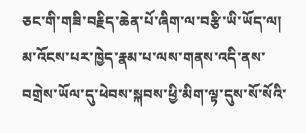ཅང་གི་གཟི་བརྗིད་ཆེན་པོ་ཞིག་ལ་བརྩི་ཡི་ཡོད་ལ། མ་འོངས་པར་ཁྱེད་རྣམ་པ་ལས་གནས་འདི་ནས་བགྲེས་ཡོལ་དུ་ཕེབས་སྐབས་ཕྱི་མིག་ལྟ་དུས་སོ་སོའི་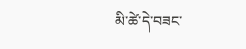མི་ཚེ་དེ་བཟང་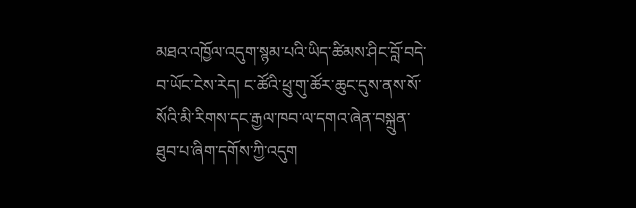མཐའ་འཁྱོལ་འདུག་སྙམ་པའི་ཡིད་ཚིམས་ཤིང་བློ་བདེ་བ་ཡོང་ངེས་རེད། ང་ཚོའི་ཕྲུ་གུ་ཚོར་ཆུང་དུས་ནས་སོ་སོའི་མི་རིགས་དང་རྒྱལ་ཁབ་ལ་དགའ་ཞེན་བསྐྲུན་ཐུབ་པ་ཞིག་དགོས་ཀྱི་འདུག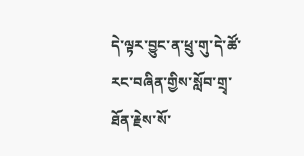དེ་ལྟར་བྱུང་ན་ཕྲུ་གུ་དེ་ཚོ་རང་བཞིན་གྱིས་སློབ་གྲྭ་ཐོན་རྗེས་སོ་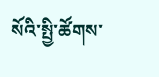སོའི་སྤྱི་ཚོགས་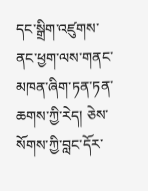དང་སྒྲིག་འཛུགས་ནང་ཕྱག་ལས་གནང་མཁན་ཞིག་ཏན་ཏན་ཆགས་ཀྱི་རེད། ཅེས་སོགས་ཀྱི་བླང་དོར་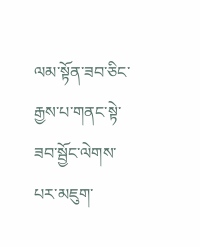ལམ་སྟོན་ཟབ་ཅིང་རྒྱས་པ་གནང་སྟེ་ཟབ་སྦྱོང་ལེགས་པར་མཇུག་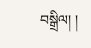བསྒྲིལ། །